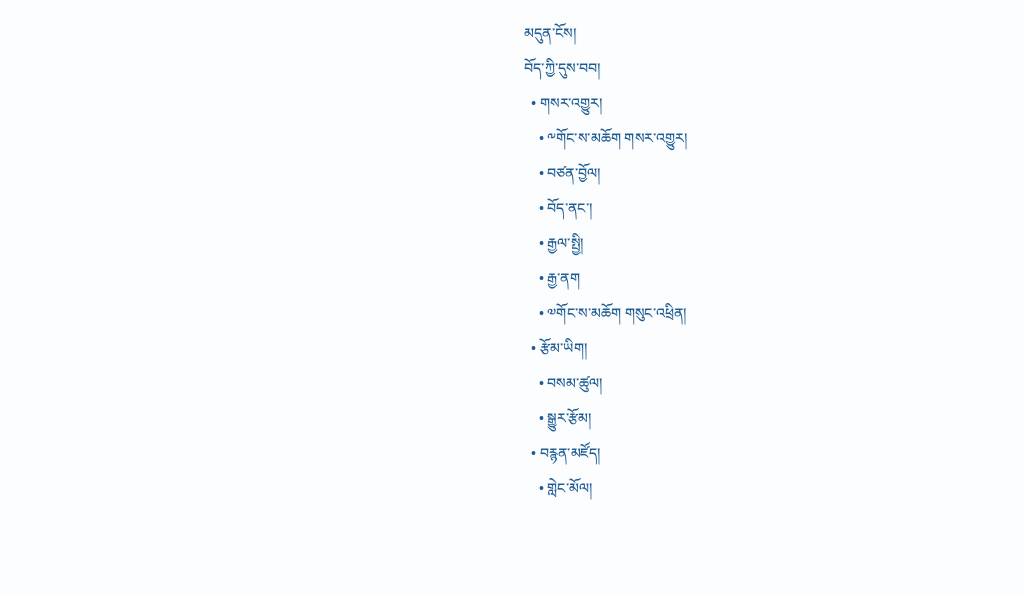མདུན་ངོས།
བོད་ཀྱི་དུས་བབ།
  • གསར་འགྱུར།
    • ༸གོང་ས་མཆོག གསར་འགྱུར།
    • བཙན་བྱོལ།
    • བོད་ནང་།
    • རྒྱལ་སྤྱི།
    • རྒྱ་ནག
    • ༧གོང་ས་མཆོག གསུང་འཕྲིན།
  • རྩོམ་ཡིག།
    • བསམ་ཚུལ།
    • སྒྱུར་རྩོམ།
  • བརྙན་མཛོད།
    • གླེང་མོལ།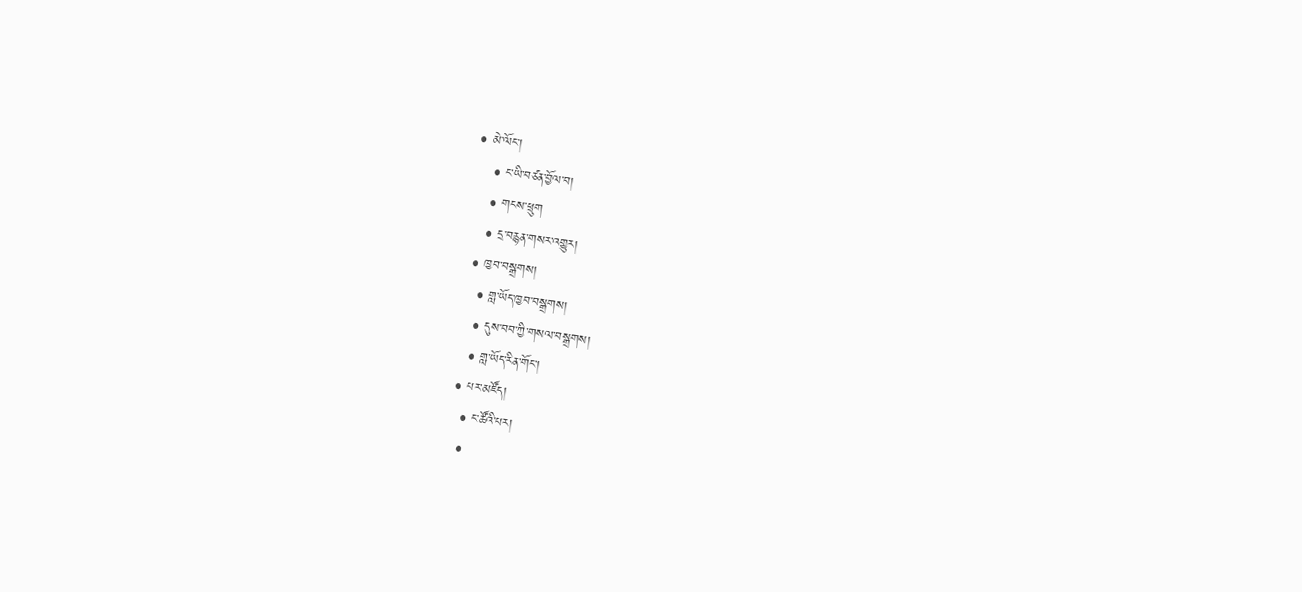• མེ་ལོང་།
    • ང་ཡི་བཙན་བྱོལ་བ།
    • གངས་ཕྲུག
    • དྲ་བརྙན་གསར་འགྱུར།
  • ཁྱབ་བསྒྲགས།
    • གླ་ཡོད་ཁྱབ་བསྒྲགས།
    • དུས་བབ་ཀྱི་གསལ་བསྒྲགས།
    • གླ་ཡོད་རིན་གོང་།
  • པར་མཛོད།
    • ང་ཚོའི་པར།
    •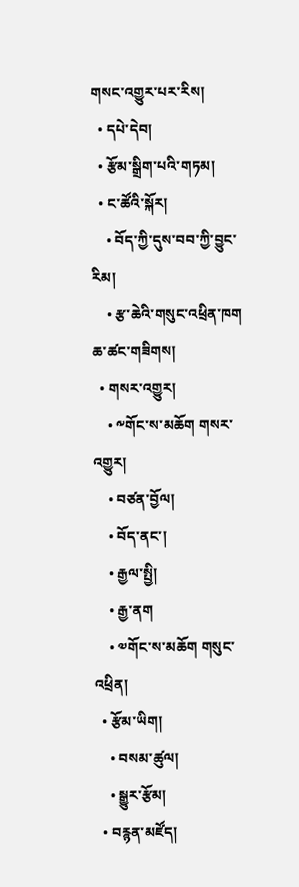གསང་འགྱུར་པར་རིས།
  • དཔེ་དེབ།
  • རྩོམ་སྒྲིག་པའི་གཏམ།
  • ང་ཚོའི་སྐོར།
    • བོད་ཀྱི་དུས་བབ་ཀྱི་བྱུང་རིམ།
    • རྩ་ཆེའི་གསུང་འཕྲིན་ཁག
ཆ་ཚང་གཟིགས།
  • གསར་འགྱུར།
    • ༸གོང་ས་མཆོག གསར་འགྱུར།
    • བཙན་བྱོལ།
    • བོད་ནང་།
    • རྒྱལ་སྤྱི།
    • རྒྱ་ནག
    • ༧གོང་ས་མཆོག གསུང་འཕྲིན།
  • རྩོམ་ཡིག།
    • བསམ་ཚུལ།
    • སྒྱུར་རྩོམ།
  • བརྙན་མཛོད།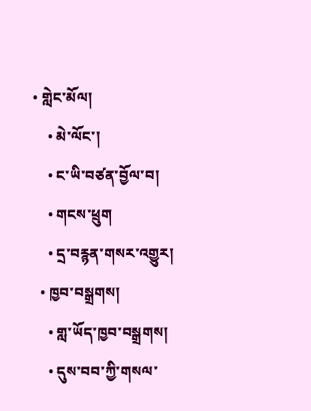• གླེང་མོལ།
    • མེ་ལོང་།
    • ང་ཡི་བཙན་བྱོལ་བ།
    • གངས་ཕྲུག
    • དྲ་བརྙན་གསར་འགྱུར།
  • ཁྱབ་བསྒྲགས།
    • གླ་ཡོད་ཁྱབ་བསྒྲགས།
    • དུས་བབ་ཀྱི་གསལ་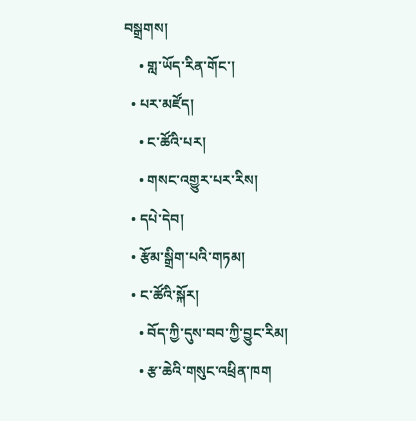བསྒྲགས།
    • གླ་ཡོད་རིན་གོང་།
  • པར་མཛོད།
    • ང་ཚོའི་པར།
    • གསང་འགྱུར་པར་རིས།
  • དཔེ་དེབ།
  • རྩོམ་སྒྲིག་པའི་གཏམ།
  • ང་ཚོའི་སྐོར།
    • བོད་ཀྱི་དུས་བབ་ཀྱི་བྱུང་རིམ།
    • རྩ་ཆེའི་གསུང་འཕྲིན་ཁག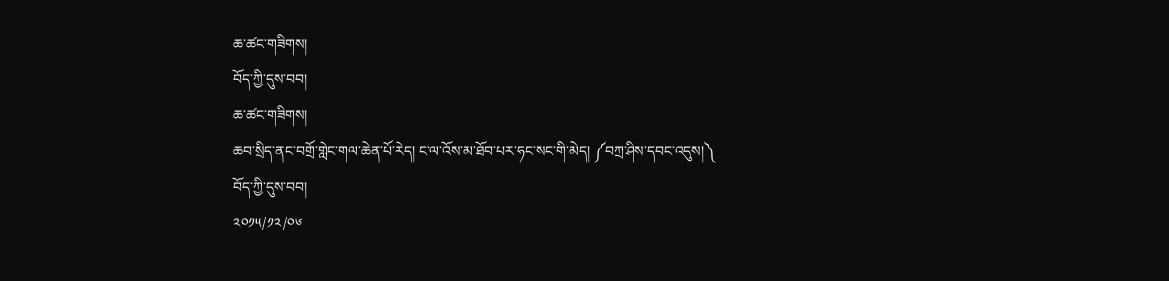ཆ་ཚང་གཟིགས།
བོད་ཀྱི་དུས་བབ།
ཆ་ཚང་གཟིགས།
ཆབ་སྲིད་ནང་བགྲོ་གླེང་གལ་ཆེན་པོ་རེད། ང་ལ་འོས་མ་ཐོབ་པར་ཧང་སང་གི་མེད། ༼བཀྲ་ཤིས་དབང་འདུས།༽
བོད་ཀྱི་དུས་བབ།
༢༠༡༥/༡༢/༠༦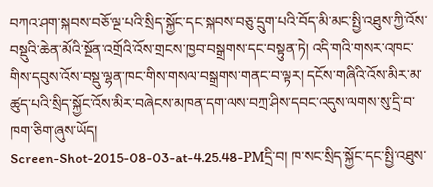བཀའ་ཤག་སྐབས་བཅོ་ལྔ་པའི་སྲིད་སྐྱོང་དང་སྐབས་བཅུ་དྲུག་པའི་བོད་མི་མང་སྤྱི་འཐུས་ཀྱི་འོས་བསྡུའི་ཆེན་མོའི་སྔོན་འགྲོའི་འོས་གྲངས་ཁྱབ་བསྒྲགས་དང་བསྟུན་ཏེ། འདི་གའི་གསར་འཁང་གིས་དབུས་འོས་བསྡུ་ལྷན་ཁང་གིས་གསལ་བསྒྲགས་གནང་བ་ལྟར། དངོས་གཞིའི་འོས་མིར་མ་ཚུད་པའི་སྲིད་སྐྱོང་འོས་མིར་བཞེངས་མཁན་དག་ལས་བཀྲ་ཤིས་དབང་འདུས་ལགས་སུ་དྲི་བ་ཁག་ཅིག་ཞུས་ཡོད།
Screen-Shot-2015-08-03-at-4.25.48-PMདྲི་བ། ཁ་སང་སྲིད་སྐྱོང་དང་སྤྱི་འཐུས་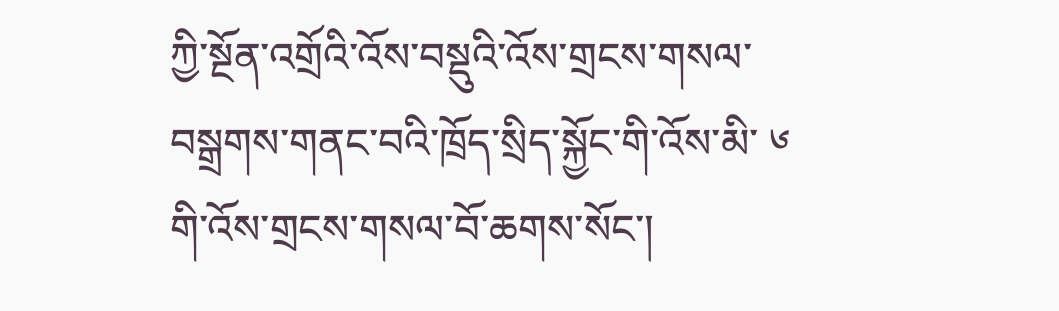ཀྱི་སྔོན་འགྲོའི་འོས་བསྡུའི་འོས་གྲངས་གསལ་བསྒྲགས་གནང་བའི་ཁྲོད་སྲིད་སྐྱོང་གི་འོས་མི་ ༦ གི་འོས་གྲངས་གསལ་བོ་ཆགས་སོང་།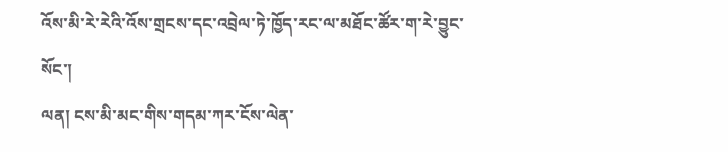འོས་མི་རེ་རེའི་འོས་གྲངས་དང་འབྲེལ་ཏེ་ཁྱོད་རང་ལ་མཐོང་ཚོར་ག་རེ་བྱུང་སོང་།
ལན། ངས་མི་མང་གིས་གདམ་ཀར་ངོས་ལེན་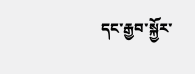དང་རྒྱབ་སྐྱོར་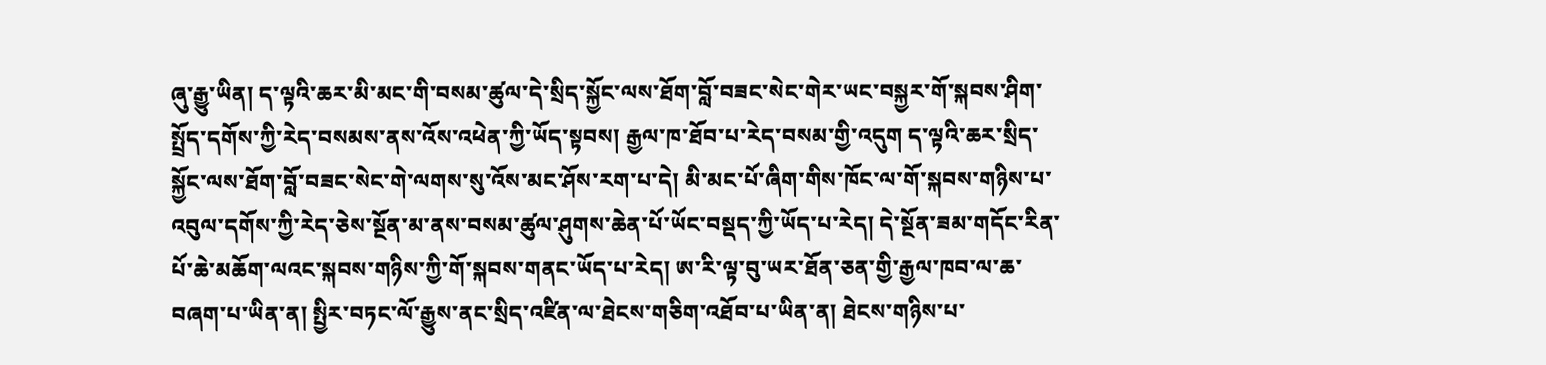ཞུ་རྒྱུ་ཡིན། ད་ལྟའི་ཆར་མི་མང་གི་བསམ་ཚུལ་དེ་སྲིད་སྐྱོང་ལས་ཐོག་བློ་བཟང་སེང་གེར་ཡང་བསྐྱར་གོ་སྐབས་ཤིག་སྤྲོད་དགོས་ཀྱི་རེད་བསམས་ནས་འོས་འཕེན་ཀྱི་ཡོད་སྟབས། རྒྱལ་ཁ་ཐོབ་པ་རེད་བསམ་གྱི་འདུག ད་ལྟའི་ཆར་སྲིད་སྐྱོང་ལས་ཐོག་བློ་བཟང་སེང་གེ་ལགས་སུ་འོས་མང་ཤོས་རག་པ་དེ། མི་མང་པོ་ཞིག་གིས་ཁོང་ལ་གོ་སྐབས་གཉིས་པ་འབུལ་དགོས་ཀྱི་རེད་ཅེས་སྔོན་མ་ནས་བསམ་ཚུལ་ཤུགས་ཆེན་པོ་ཡོང་བསྡད་ཀྱི་ཡོད་པ་རེད། དེ་སྔོན་ཟམ་གདོང་རིན་པོ་ཆེ་མཆོག་ལའང་སྐབས་གཉིས་ཀྱི་གོ་སྐབས་གནང་ཡོད་པ་རེད། ཨ་རི་ལྟ་བུ་ཡར་ཐོན་ཅན་གྱི་རྒྱལ་ཁབ་ལ་ཆ་བཞག་པ་ཡིན་ན། སྤྱིར་བཏང་ལོ་རྒྱུས་ནང་སྲིད་འཛིན་ལ་ཐེངས་གཅིག་འཐོབ་པ་ཡིན་ན། ཐེངས་གཉིས་པ་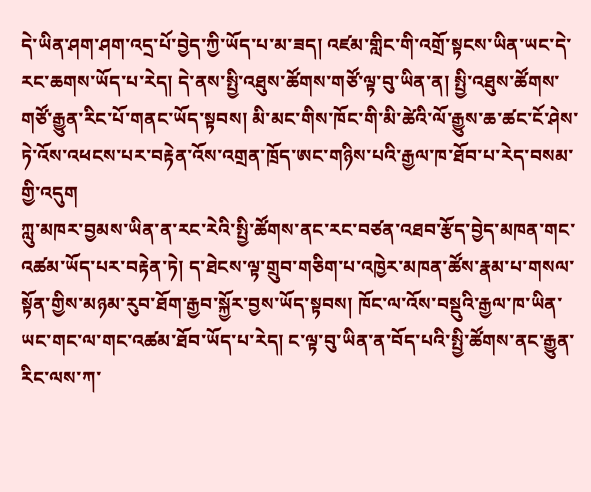དེ་ཡིན་ཤག་ཤག་འདྲ་པོ་བྱེད་ཀྱི་ཡོད་པ་མ་ཟད། འཛམ་གླིང་གི་འགྲོ་སྟངས་ཡིན་ཡང་དེ་རང་ཆགས་ཡོད་པ་རེད། དེ་ནས་སྤྱི་འཐུས་ཚོགས་གཙོ་ལྟ་བུ་ཡིན་ན། སྤྱི་འཐུས་ཚོགས་གཙོ་རྒྱུན་རིང་པོ་གནང་ཡོད་སྟབས། མི་མང་གིས་ཁོང་གི་མི་ཚེའི་ལོ་རྒྱུས་ཆ་ཚང་ངོ་ཤེས་ཏེ་འོས་འཕངས་པར་བརྟེན་འོས་འགྲན་ཁྲོད་ཨང་གཉིས་པའི་རྒྱལ་ཁ་ཐོབ་པ་རེད་བསམ་གྱི་འདུག
ཀླུ་མཁར་བྱམས་ཡིན་ན་རང་རེའི་སྤྱི་ཚོགས་ནང་རང་བཙན་འཐབ་རྩོད་བྱེད་མཁན་གང་འཚམ་ཡོད་པར་བརྟེན་ཏེ། ད་ཐེངས་ལྟ་གྲུབ་གཅིག་པ་འཁྱེར་མཁན་ཚོས་རྣམ་པ་གསལ་སྟོན་གྱིས་མཉམ་རུབ་ཐོག་རྒྱབ་སྐྱོར་བྱས་ཡོད་སྟབས། ཁོང་ལ་འོས་བསྡུའི་རྒྱལ་ཁ་ཡིན་ཡང་གང་ལ་གང་འཚམ་ཐོབ་ཡོད་པ་རེད། ང་ལྟ་བུ་ཡིན་ན་བོད་པའི་སྤྱི་ཚོགས་ནང་རྒྱུན་རིང་ལས་ཀ་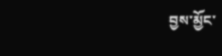བྱས་མྱོང་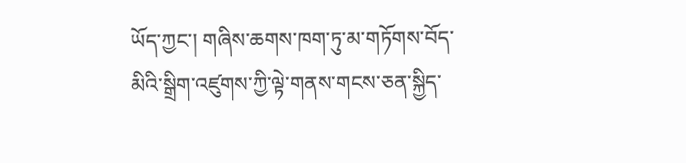ཡོད་ཀྱང་། གཞིས་ཆགས་ཁག་ཏུ་མ་གཏོགས་བོད་མིའི་སྒྲིག་འཛུགས་ཀྱི་ལྟེ་གནས་གངས་ཅན་སྐྱིད་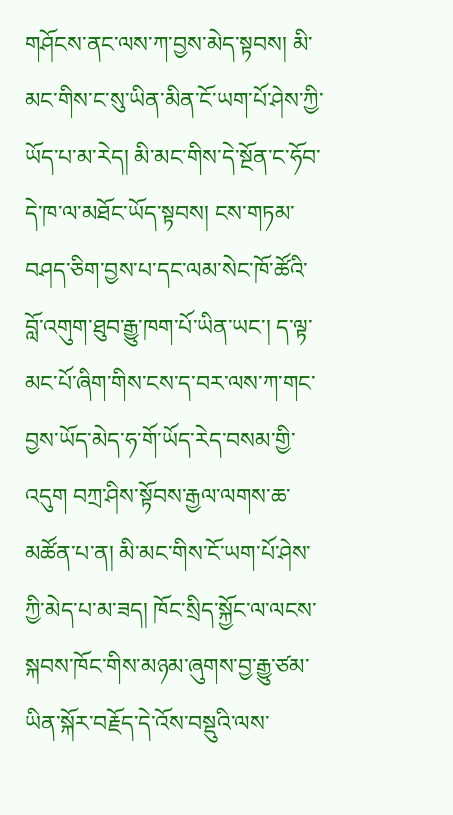གཤོངས་ནང་ལས་ཀ་བྱས་མེད་སྟབས། མི་མང་གིས་ང་སུ་ཡིན་མིན་ངོ་ཡག་པོ་ཤེས་ཀྱི་ཡོད་པ་མ་རེད། མི་མང་གིས་དེ་སྔོན་ང་ཧོབ་དེ་ཁ་ལ་མཐོང་ཡོད་སྟབས། ངས་གཏམ་བཤད་ཅིག་བྱས་པ་དང་ལམ་སེང་ཁོ་ཚོའི་བློ་འགུག་ཐུབ་རྒྱུ་ཁག་པོ་ཡིན་ཡང་། ད་ལྟ་མང་པོ་ཞིག་གིས་ངས་ད་བར་ལས་ཀ་གང་བྱས་ཡོད་མེད་ཧ་གོ་ཡོད་རེད་བསམ་གྱི་འདུག བཀྲ་ཤིས་སྟོབས་རྒྱལ་ལགས་ཆ་མཚོན་པ་ན། མི་མང་གིས་ངོ་ཡག་པོ་ཤེས་ཀྱི་མེད་པ་མ་ཟད། ཁོང་སྲིད་སྐྱོང་ལ་ལངས་སྐབས་ཁོང་གིས་མཉམ་ཞུགས་བྱ་རྒྱུ་ཙམ་ཡིན་སྐོར་བརྗོད་དེ་འོས་བསྡུའི་ལས་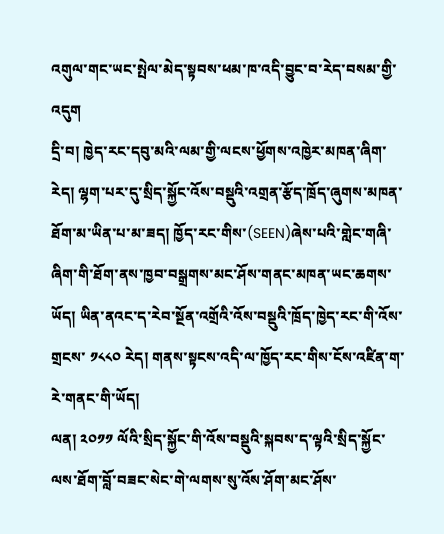འགུལ་གང་ཡང་སྤེལ་མེད་སྟབས་ཕམ་ཁ་འདི་བྱུང་བ་རེད་བསམ་གྱི་འདུག
དྲི་བ། ཁྱེད་རང་དབུ་མའི་ལམ་གྱི་ལངས་ཕྱོགས་འཁྱེར་མཁན་ཞིག་རེད། ལྷག་པར་དུ་སྲིད་སྐྱོང་འོས་བསྡུའི་འགྲན་རྩོད་ཁྲོད་ཞུགས་མཁན་ཐོག་མ་ཡིན་པ་མ་ཟད། ཁྱོད་རང་གིས་(SEEN)ཞེས་པའི་གླེང་གཞི་ཞིག་གི་ཐོག་ནས་ཁྱབ་བསྒྲགས་མང་ཤོས་གནང་མཁན་ཡང་ཆགས་ཡོད། ཡིན་ནའང་ད་རེབ་སྔོན་འགྲོའི་འོས་བསྡུའི་ཁྲོད་ཁྱེད་རང་གི་འོས་གྲངས་ ༡༨༨༠ རེད། གནས་སྟངས་འདི་ལ་ཁྱོད་རང་གིས་ངོས་འཛིན་ག་རེ་གནང་གི་ཡོད།
ལན། ༢༠༡༡ ལོའི་སྲིད་སྐྱོང་གི་འོས་བསྡུའི་སྐབས་ད་ལྟའི་སྲིད་སྐྱོང་ལས་ཐོག་བློ་བཟང་སེང་གེ་ལགས་སུ་འོས་ཤོག་མང་ཤོས་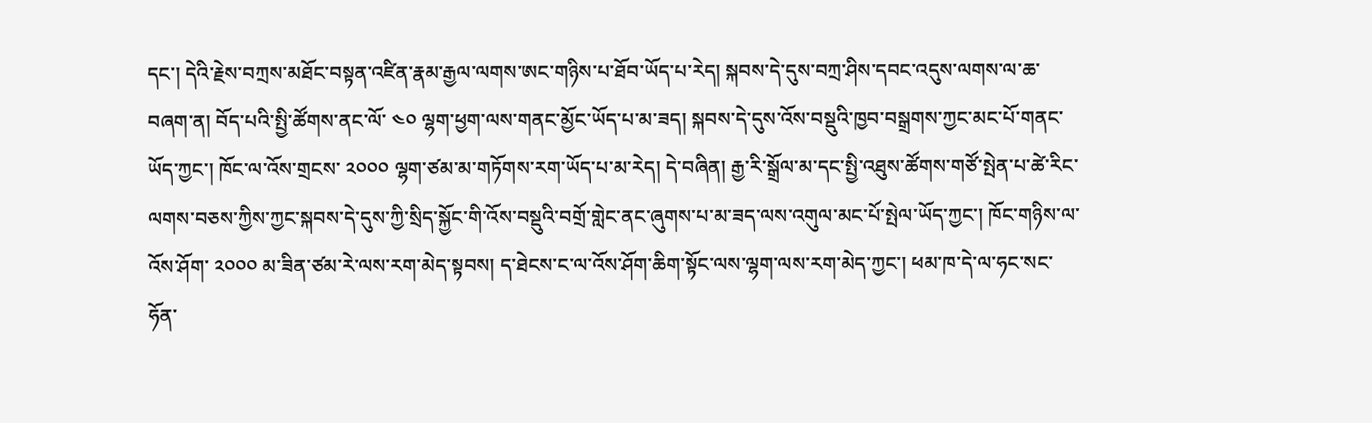དང་། དེའི་རྗེས་བཀྲས་མཐོང་བསྟན་འཛིན་རྣམ་རྒྱལ་ལགས་ཨང་གཉིས་པ་ཐོབ་ཡོད་པ་རེད། སྐབས་དེ་དུས་བཀྲ་ཤིས་དབང་འདུས་ལགས་ལ་ཆ་བཞག་ན། བོད་པའི་སྤྱི་ཚོགས་ནང་ལོ་ ༤༠ ལྷག་ཕྱག་ལས་གནང་མྱོང་ཡོད་པ་མ་ཟད། སྐབས་དེ་དུས་འོས་བསྡུའི་ཁྱབ་བསྒྲགས་ཀྱང་མང་པོ་གནང་ཡོད་ཀྱང་། ཁོང་ལ་འོས་གྲངས་ ༢༠༠༠ ལྷག་ཙམ་མ་གཏོགས་རག་ཡོད་པ་མ་རེད། དེ་བཞིན། རྒྱ་རི་སྒྲོལ་མ་དང་སྤྱི་འཐུས་ཚོགས་གཙོ་སྤེན་པ་ཚེ་རིང་ལགས་བཅས་ཀྱིས་ཀྱང་སྐབས་དེ་དུས་ཀྱི་སྲིད་སྐྱོང་གི་འོས་བསྡུའི་བགྲོ་གླེང་ནང་ཞུགས་པ་མ་ཟད་ལས་འགུལ་མང་པོ་སྤེལ་ཡོད་ཀྱང་། ཁོང་གཉིས་ལ་འོས་ཤོག་ ༢༠༠༠ མ་ཟིན་ཙམ་རེ་ལས་རག་མེད་སྟབས། ད་ཐེངས་ང་ལ་འོས་ཤོག་ཆིག་སྟོང་ལས་ལྷག་ལས་རག་མེད་ཀྱང་། ཕམ་ཁ་དེ་ལ་ཧང་སང་ཧོན་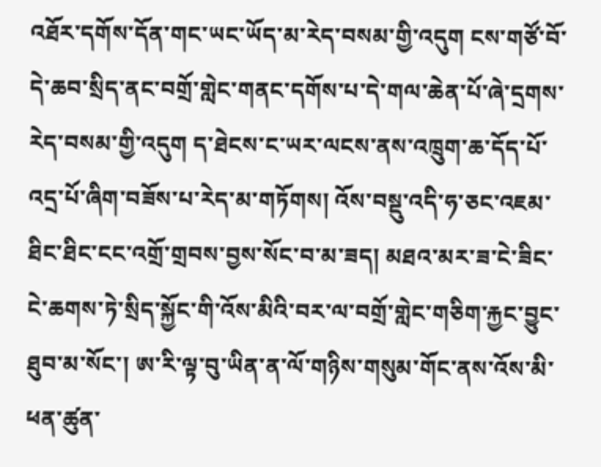འཐོར་དགོས་དོན་གང་ཡང་ཡོད་མ་རེད་བསམ་གྱི་འདུག ངས་གཙོ་བོ་དེ་ཆབ་སྲིད་ནང་བགྲོ་གླེང་གནང་དགོས་པ་དེ་གལ་ཆེན་པོ་ཞེ་དྲགས་རེད་བསམ་གྱི་འདུག ད་ཐེངས་ང་ཡར་ལངས་ནས་འཁྲུག་ཆ་དོད་པོ་འདྲ་པོ་ཞིག་བཟོས་པ་རེད་མ་གཏོགས། འོས་བསྡུ་འདི་ཧ་ཅང་འཇམ་ཐིང་ཐིང་ངང་འགྲོ་གྲབས་བྱས་སོང་བ་མ་ཟད། མཐའ་མར་ཟ་ངེ་ཟིང་ངེ་ཆགས་ཏེ་སྲིད་སྐྱོང་གི་འོས་མིའི་བར་ལ་བགྲོ་གླེང་གཅིག་རྐྱང་བྱུང་ཐུབ་མ་སོང་། ཨ་རི་ལྟ་བུ་ཡིན་ན་ལོ་གཉིས་གསུམ་གོང་ནས་འོས་མི་ཕན་ཚུན་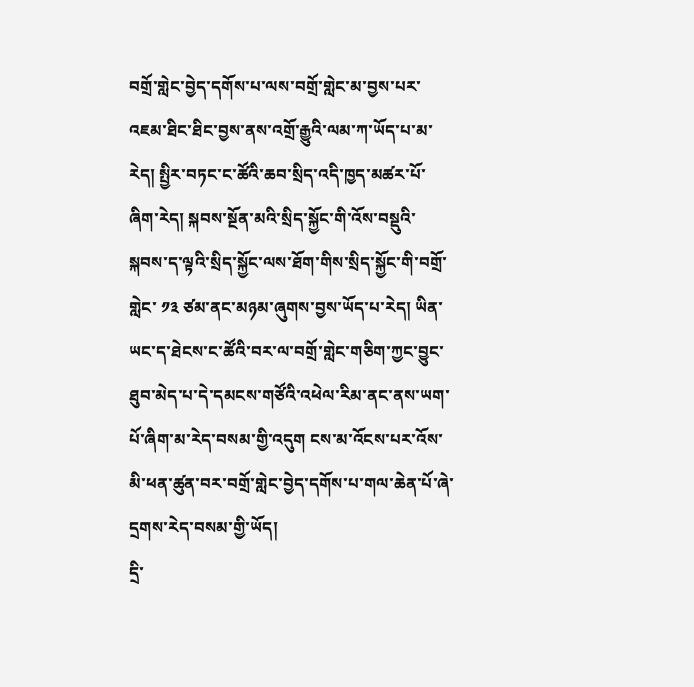བགྲོ་གླེང་བྱེད་དགོས་པ་ལས་བགྲོ་གླེང་མ་བྱས་པར་འཇམ་ཐིང་ཐིང་བྱས་ནས་འགྲོ་རྒྱུའི་ལམ་ཀ་ཡོད་པ་མ་རེད། སྤྱིར་བཏང་ང་ཚོའི་ཆབ་སྲིད་འདི་ཁྱད་མཚར་པོ་ཞིག་རེད། སྐབས་སྔོན་མའི་སྲིད་སྐྱོང་གི་འོས་བསྡུའི་སྐབས་ད་ལྟའི་སྲིད་སྐྱོང་ལས་ཐོག་གིས་སྲིད་སྐྱོང་གི་བགྲོ་གླེང་ ༡༣ ཙམ་ནང་མཉམ་ཞུགས་བྱས་ཡོད་པ་རེད། ཡིན་ཡང་ད་ཐེངས་ང་ཚོའི་བར་ལ་བགྲོ་གླེང་གཅིག་ཀྱང་བྱུང་ཐུབ་མེད་པ་དེ་དམངས་གཙོའི་འཕེལ་རིམ་ནང་ནས་ཡག་པོ་ཞིག་མ་རེད་བསམ་གྱི་འདུག ངས་མ་འོངས་པར་འོས་མི་ཕན་ཚུན་བར་བགྲོ་གླེང་བྱེད་དགོས་པ་གལ་ཆེན་པོ་ཞེ་དྲགས་རེད་བསམ་གྱི་ཡོད།
དྲི་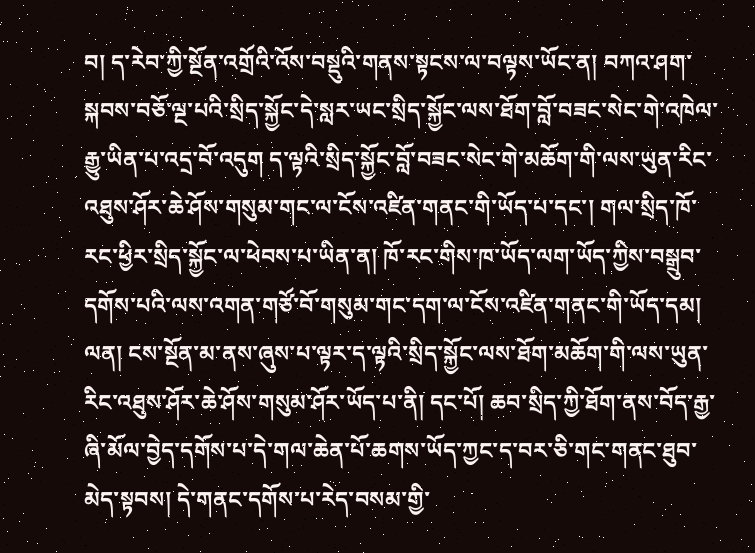བ། ད་རེབ་ཀྱི་སྔོན་འགྲོའི་འོས་བསྡུའི་གནས་སྟངས་ལ་བལྟས་ཡོང་ན། བཀའ་ཤག་སྐབས་བཅོ་ལྔ་པའི་སྲིད་སྐྱོང་དེ་སླར་ཡང་སྲིད་སྐྱོང་ལས་ཐོག་བློ་བཟང་སེང་གེ་འཁེལ་རྒྱུ་ཡིན་པ་འདྲ་བོ་འདུག ད་ལྟའི་སྲིད་སྐྱོང་བློ་བཟང་སེང་གེ་མཆོག་གི་ལས་ཡུན་རིང་འཐུས་ཤོར་ཆེ་ཤོས་གསུམ་གང་ལ་ངོས་འཛིན་གནང་གི་ཡོད་པ་དང་། གལ་སྲིད་ཁོ་རང་ཕྱིར་སྲིད་སྐྱོང་ལ་ཕེབས་པ་ཡིན་ན། ཁོ་རང་གིས་ཁ་ཡོད་ལག་ཡོད་ཀྱིས་བསྒྲུབ་དགོས་པའི་ལས་འགན་གཙོ་བོ་གསུམ་གང་དག་ལ་ངོས་འཛིན་གནང་གི་ཡོད་དམ།
ལན། ངས་སྔོན་མ་ནས་ཞུས་པ་ལྟར་ད་ལྟའི་སྲིད་སྐྱོང་ལས་ཐོག་མཆོག་གི་ལས་ཡུན་རིང་འཐུས་ཤོར་ཆེ་ཤོས་གསུམ་ཤོར་ཡོད་པ་ནི། དང་པོ། ཆབ་སྲིད་ཀྱི་ཐོག་ནས་བོད་རྒྱ་ཞི་མོལ་བྱེད་དགོས་པ་དེ་གལ་ཆེན་པོ་ཆགས་ཡོད་ཀྱང་ད་བར་ཅི་གང་གནང་ཐུབ་མེད་སྟབས། དེ་གནང་དགོས་པ་རེད་བསམ་གྱི་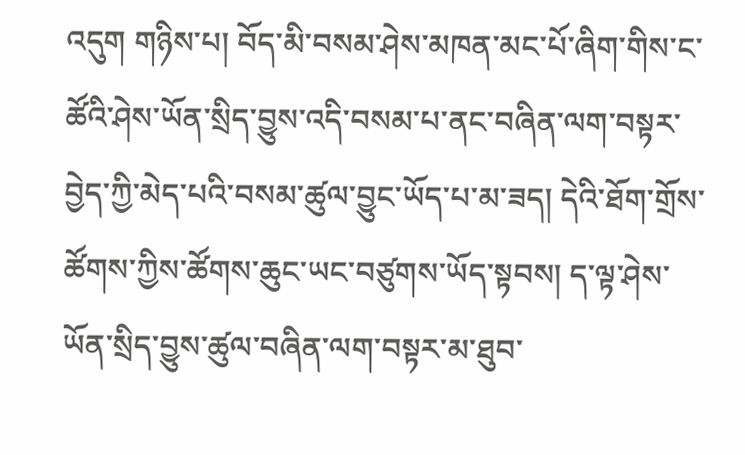འདུག གཉིས་པ། བོད་མི་བསམ་ཤེས་མཁན་མང་པོ་ཞིག་གིས་ང་ཚོའི་ཤེས་ཡོན་སྲིད་བྱུས་འདི་བསམ་པ་ནང་བཞིན་ལག་བསྟར་བྱེད་ཀྱི་མེད་པའི་བསམ་ཚུལ་བྱུང་ཡོད་པ་མ་ཟད། དེའི་ཐོག་གྲོས་ཚོགས་ཀྱིས་ཚོགས་ཆུང་ཡང་བཙུགས་ཡོད་སྟབས། ད་ལྟ་ཤེས་ཡོན་སྲིད་བྱུས་ཚུལ་བཞིན་ལག་བསྟར་མ་ཐུབ་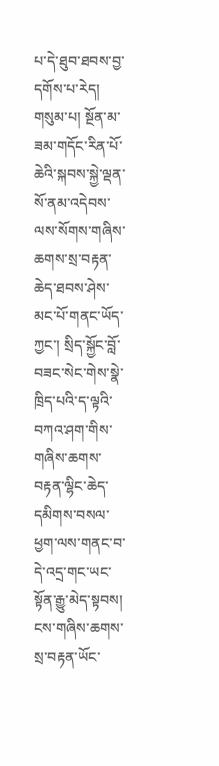པ་དེ་ཐུབ་ཐབས་བྱ་དགོས་པ་རེད། གསུམ་པ། སྔོན་མ་ཟམ་གདོང་རིན་པོ་ཆེའི་སྐབས་སྐྱེ་ལྡན་སོ་ནམ་འདེབས་ལས་སོགས་གཞིས་ཆགས་སྲ་བརྟན་ཆེད་ཐབས་ཤེས་མང་པོ་གནང་ཡོད་ཀྱང་། སྲིད་སྐྱོང་བློ་བཟང་སེང་གེས་སྣེ་ཁྲིད་པའི་ད་ལྟའི་བཀའ་ཤག་གིས་གཞིས་ཆགས་བརྟན་ལྷིང་ཆེད་དམིགས་བསལ་ཕྱག་ལས་གནང་བ་དེ་འདྲ་གང་ཡང་སྟོན་རྒྱུ་མེད་སྟབས། ངས་གཞིས་ཆགས་སྲ་བརྟན་ཡོང་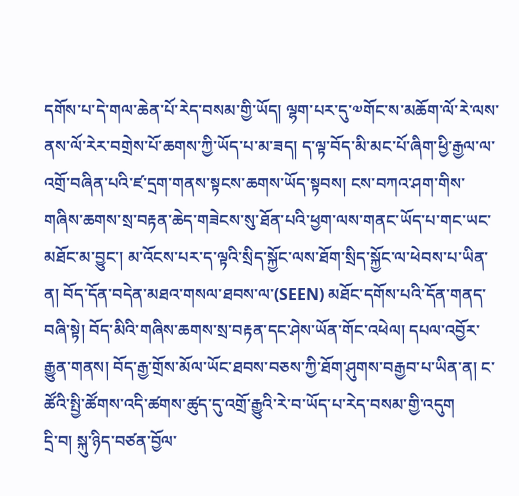དགོས་པ་དེ་གལ་ཆེན་པོ་རེད་བསམ་གྱི་ཡོད། ལྷག་པར་དུ་༧གོང་ས་མཆོག་ལོ་རེ་ལས་ནས་ལོ་རེར་བགྲེས་པོ་ཆགས་ཀྱི་ཡོད་པ་མ་ཟད། ད་ལྟ་བོད་མི་མང་པོ་ཞིག་ཕྱི་རྒྱལ་ལ་འགྲོ་བཞིན་པའི་ཛ་དྲག་གནས་སྟངས་ཆགས་ཡོད་སྟབས། ངས་བཀའ་ཤག་གིས་གཞིས་ཆགས་སྲ་བརྟན་ཆེད་གཟེངས་སུ་ཐོན་པའི་ཕྱག་ལས་གནང་ཡོད་པ་གང་ཡང་མཐོང་མ་བྱུང་། མ་འོངས་པར་ད་ལྟའི་སྲིད་སྐྱོང་ལས་ཐོག་སྲིད་སྐྱོང་ལ་ཕེབས་པ་ཡིན་ན། བོད་དོན་བདེན་མཐའ་གསལ་ཐབས་ལ་(SEEN) མཐོང་དགོས་པའི་དོན་གནད་བཞི་སྟེ། བོད་མིའི་གཞིས་ཆགས་སྲ་བརྟན་དང་ཤེས་ཡོན་གོང་འཕེལ། དཔལ་འབྱོར་རྒྱུན་གནས། བོད་རྒྱ་གྲོས་མོལ་ཡོང་ཐབས་བཅས་ཀྱི་ཐོག་ཤུགས་བརྒྱབ་པ་ཡིན་ན། ང་ཚོའི་སྤྱི་ཚོགས་འདི་ཚགས་ཚུད་དུ་འགྲོ་རྒྱུའི་རེ་བ་ཡོད་པ་རེད་བསམ་གྱི་འདུག
དྲི་བ། སྐུ་ཉིད་བཙན་བྱོལ་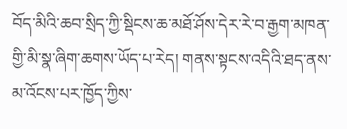བོད་མིའི་ཆབ་སྲིད་ཀྱི་སྡིངས་ཆ་མཐོ་ཤོས་དེར་རེ་བ་རྒྱག་མཁན་གྱི་མི་སྣ་ཞིག་ཆགས་ཡོད་པ་རེད། གནས་སྟངས་འདིའི་ཐད་ནས་མ་འོངས་པར་ཁྱོད་ཀྱིས་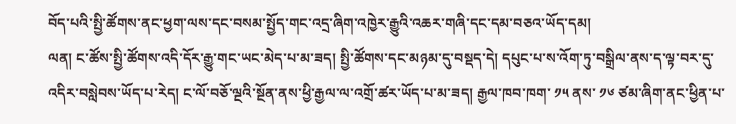བོད་པའི་སྤྱི་ཚོགས་ནང་ཕྱག་ལས་དང་བསམ་སྤྱོད་གང་འདྲ་ཞིག་འཁྱེར་རྒྱུའི་འཆར་གཞི་དང་དམ་བཅའ་ཡོད་དམ།
ལན། ང་ཚོས་སྤྱི་ཚོགས་འདི་དོར་རྒྱུ་གང་ཡང་མེད་པ་མ་ཟད། སྤྱི་ཚོགས་དང་མཉམ་དུ་བསྡད་དེ། དཔུང་པ་ས་འོག་ཏུ་བསྒྲིལ་ནས་ད་ལྟ་བར་དུ་འདིར་བསླེབས་ཡོད་པ་རེད། ང་ལོ་བཅོ་ལྔའི་སྔོན་ནས་ཕྱི་རྒྱལ་ལ་འགྲོ་ཚར་ཡོད་པ་མ་ཟད། རྒྱལ་ཁབ་ཁག་ ༡༥ ནས་ ༡༦ ཙམ་ཞིག་ནང་ཕྱིན་པ་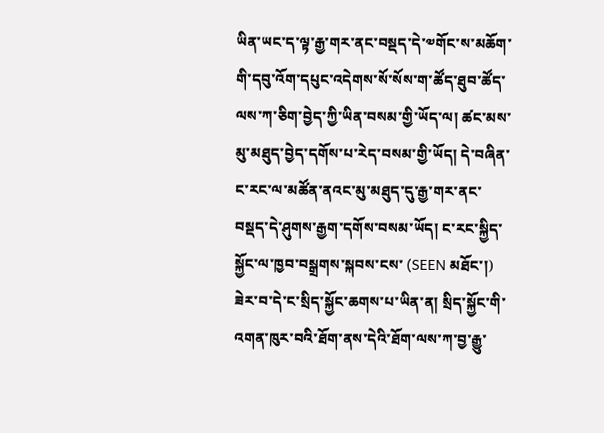ཡིན་ཡང་ད་ལྟ་རྒྱ་གར་ནང་བསྡད་དེ་༧གོང་ས་མཆོག་གི་དབུ་འོག་དཔུང་འདེགས་སོ་སོས་ག་ཚོད་ཐུབ་ཚོད་ལས་ཀ་ཅིག་བྱེད་ཀྱི་ཡིན་བསམ་གྱི་ཡོད་ལ། ཚང་མས་མུ་མཐུད་བྱེད་དགོས་པ་རེད་བསམ་གྱི་ཡོད། དེ་བཞིན་ང་རང་ལ་མཚོན་ནའང་མུ་མཐུད་དུ་རྒྱ་གར་ནང་བསྡད་དེ་ཤུགས་རྒྱག་དགོས་བསམ་ཡོད། ང་རང་སྐྱིད་སྐྱོང་ལ་ཁྱབ་བསྒྲགས་སྐབས་ངས་ (SEEN མཐོང་།) ཟེར་བ་དེ་ང་སྲིད་སྐྱོང་ཆགས་པ་ཡིན་ན། སྲིད་སྐྱོང་གི་འགན་ཁུར་བའི་ཐོག་ནས་དེའི་ཐོག་ལས་ཀ་བྱ་རྒྱུ་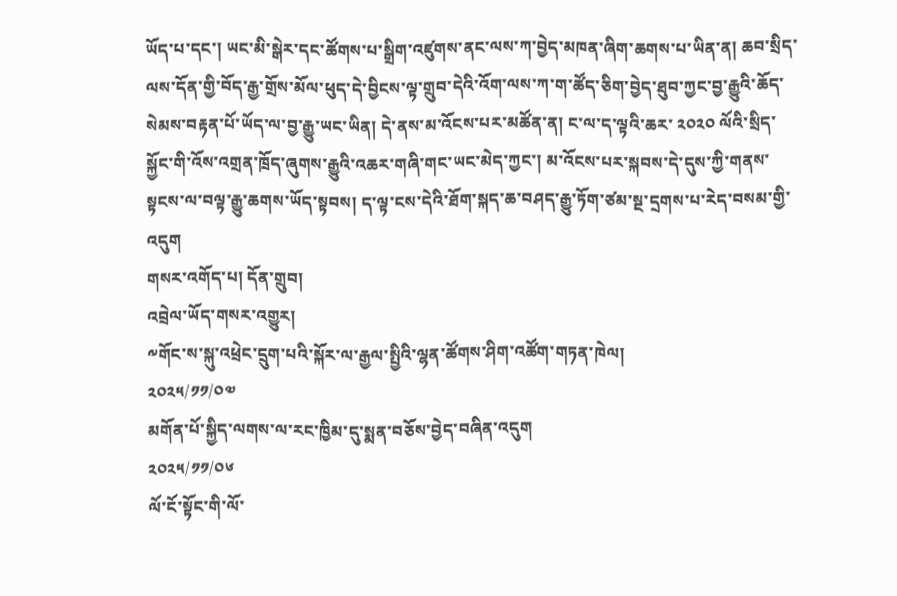ཡོད་པ་དང་། ཡང་མི་སྒེར་དང་ཚོགས་པ་སྒྲིག་འཛུགས་ནང་ལས་ཀ་བྱེད་མཁན་ཞིག་ཆགས་པ་ཡིན་ན། ཆབ་སྲིད་ལས་དོན་གྱི་བོད་རྒྱ་གྲོས་མོལ་ཕུད་དེ་བྱིངས་ལྟ་གྲུབ་དེའི་འོག་ལས་ཀ་ག་ཚོད་ཅིག་བྱེད་ཐུབ་ཀྱང་བྱ་རྒྱུའི་ཆོད་སེམས་བརྟན་པོ་ཡོད་ལ་བྱ་རྒྱུ་ཡང་ཡིན། དེ་ནས་མ་འོངས་པར་མཚོན་ན། ང་ལ་ད་ལྟའི་ཆར་ ༢༠༢༠ ལོའི་སྲིད་སྐྱོང་གི་འོས་འགྲན་ཁྲོད་ཞུགས་རྒྱུའི་འཆར་གཞི་གང་ཡང་མེད་ཀྱང་། མ་འོངས་པར་སྐབས་དེ་དུས་ཀྱི་གནས་སྟངས་ལ་བལྟ་རྒྱུ་ཆགས་ཡོད་སྟབས། ད་ལྟ་ངས་དེའི་ཐོག་སྐད་ཆ་བཤད་རྒྱུ་ཏོག་ཙམ་སྔ་དྲགས་པ་རེད་བསམ་གྱི་འདུག
གསར་འགོད་པ། དོན་གྲུབ།
འབྲེལ་ཡོད་གསར་འགྱུར།
༸གོང་ས་སྐུ་འཕྲེང་དྲུག་པའི་སྐོར་ལ་རྒྱལ་སྤྱིའི་ལྷན་ཚོགས་ཤིག་འཚོག་གཏན་ཁེལ།
༢༠༢༥/༡༡/༠༧
མགོན་པོ་སྐྱིད་ལགས་ལ་རང་ཁྱིམ་དུ་སྨན་བཅོས་བྱེད་བཞིན་འདུག
༢༠༢༥/༡༡/༠༦
ལོ་ངོ་སྟོང་གི་ལོ་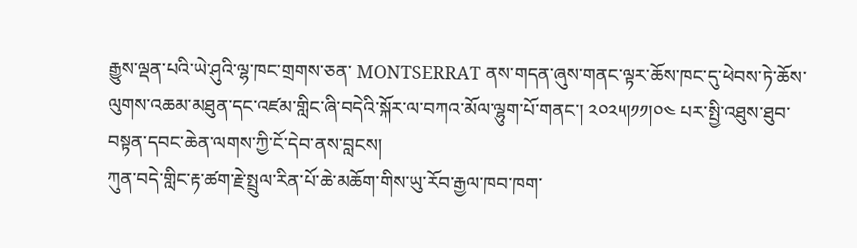རྒྱུས་ལྡན་པའི་ཡེ་ཤུའི་ལྷ་ཁང་གྲགས་ཅན་ MONTSERRAT ནས་གདན་ཞུས་གནང་ལྟར་ཆོས་ཁང་དུ་ཕེབས་ཏེ་ཆོས་ལུགས་འཆམ་མཐུན་དང་འཛམ་གླིང་ཞི་བདེའི་སྐོར་ལ་བཀའ་མོལ་ལྷུག་པོ་གནང་། ༢༠༢༥།༡༡།༠༤ པར་སྤྱི་འཐུས་ཐུབ་བསྟན་དབང་ཆེན་ལགས་ཀྱི་ངོ་དེབ་ནས་བླངས།
ཀུན་བདེ་གླིང་རྟ་ཚག་རྗེ་སྤྲུལ་རིན་པོ་ཆེ་མཆོག་གིས་ཡུ་རོབ་རྒྱལ་ཁབ་ཁག་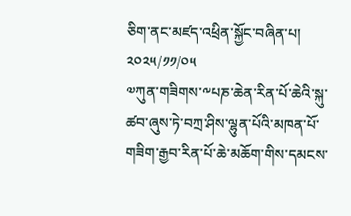ཅིག་ནང་མཛད་འཕྲིན་སྐྱོང་བཞིན་པ།
༢༠༢༥/༡༡/༠༥
༧ཀུན་གཟིགས་༸པཎ་ཆེན་རིན་པོ་ཆེའི་སྐུ་ཚབ་ཞུས་ཏེ་བཀྲ་ཤིས་ལྷུན་པོའི་མཁན་པོ་གཟིག་རྒྱབ་རིན་པོ་ཆེ་མཆོག་གིས་དམངས་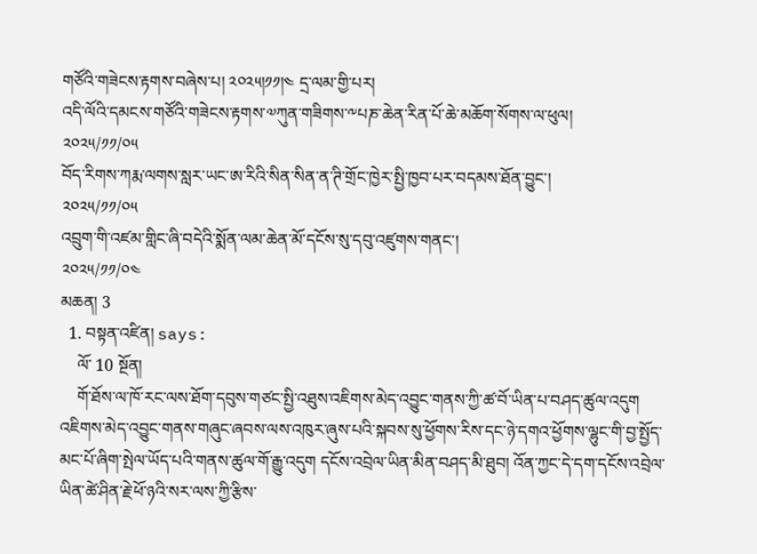གཙོའི་གཟེངས་རྟགས་བཞེས་པ། ༢༠༢༥།༡༡།༤ དྲ་ལམ་གྱི་པར།
འདི་ལོའི་དམངས་གཙོའི་གཟེངས་རྟགས་༧ཀུན་གཟིགས་༸པཎ་ཆེན་རིན་པོ་ཆེ་མཆོག་སོགས་ལ་ཕུལ།
༢༠༢༥/༡༡/༠༥
བོད་རིགས་ཀརྨ་ལགས་སླར་ཡང་ཨ་རིའི་སིན་སིན་ན་ཊི་གྲོང་ཁྱེར་སྤྱི་ཁྱབ་པར་བདམས་ཐོན་བྱུང་།
༢༠༢༥/༡༡/༠༥
འབྲུག་གི་འཛམ་གླིང་ཞི་བདེའི་སྨོན་ལམ་ཆེན་མོ་དངོས་སུ་དབུ་འཛུགས་གནང་།
༢༠༢༥/༡༡/༠༤
མཆན། 3
  1. བསྟན་འཛིན། says:
    ལོ་ 10 སྔོན།
    གོ་ཐོས་ལ་ཁོ་རང་ལས་ཐོག་དབུས་གཙང་སྤྱི་འཐུས་འཇིགས་མེད་འབྱུང་གནས་ཀྱི་ཚ་བོ་ཡིན་པ་བཤད་ཚུལ་འདུག འཇིགས་མེད་འབྱུང་གནས་གཞུང་ཞབས་ལས་འཁུར་ཞུས་པའི་སྐབས་སུ་ཕྱོགས་རིས་དང་ཉེ་དགའ་ཕྱོགས་ལྷུང་གི་བྱ་སྤྱོད་མང་པོ་ཞིག་སྤེལ་ཡོད་པའི་གནས་ཚུལ་གོ་རྒྱུ་འདུག དངོས་འབྲེལ་ཡིན་མིན་བཤད་མི་ཐུབ། འོན་ཀྱང་དེ་དག་དངོས་འབྲེལ་ཡིན་ཚེ་ཤིན་རྗེ་ཕོ་ཉའི་སར་ལས་ཀྱི་རྩིས་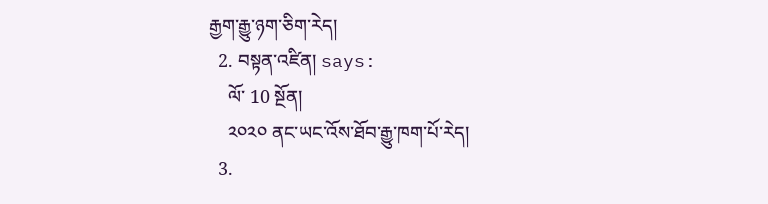རྒྱག་རྒྱུ་ཉག་ཅིག་རེད།
  2. བསྟན་འཛིན། says:
    ལོ་ 10 སྔོན།
    ༢༠༢༠ ནང་ཡང་འོས་ཐོབ་རྒྱུ་ཁག་པོ་རེད།
  3.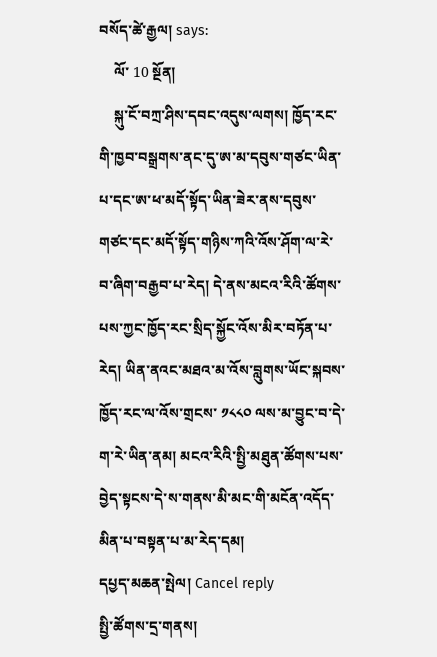བསོད་ཚེ་རྒྱལ། says:
    ལོ་ 10 སྔོན།
    སྐུ་ངོ་བཀྲ་ཤིས་དབང་འདུས་ལགས། ཁྱོད་རང་གི་ཁྱབ་བསྒྲགས་ནང་དུ་ཨ་མ་དབུས་གཙང་ཡིན་པ་དང་ཨ་ཕ་མདོ་སྟོད་ཡིན་ཟེར་ནས་དབུས་གཙང་དང་མདོ་སྟོད་གཉིས་ཀའི་འོས་ཤོག་ལ་རེ་བ་ཞིག་བརྒྱབ་པ་རེད། དེ་ནས་མངའ་རིའི་ཚོགས་པས་ཀྱང་ཁྱོད་རང་སྲིད་སྐྱོང་འོས་མིར་བཏོན་པ་རེད། ཡིན་ནའང་མཐའ་མ་འོས་བླུགས་ཡོང་སྐབས་ཁྱོད་རང་ལ་འོས་གྲངས་ ༡༨༨༠ ལས་མ་བྱུང་བ་དེ་ག་རེ་ཡིན་ནམ། མངའ་རིའི་སྤྱི་མཐུན་ཚོགས་པས་བྱེད་སྟངས་དེ་ས་གནས་མི་མང་གི་མངོན་འདོད་མིན་པ་བསྟན་པ་མ་རེད་དམ།
དཔྱད་མཆན་སྤེལ། Cancel reply
སྤྱི་ཚོགས་དྲ་གནས།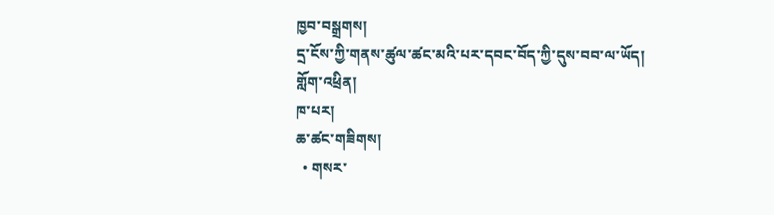ཁྱབ་བསྒྲགས།
དྲ་ངོས་ཀྱི་གནས་ཚུལ་ཚང་མའི་པར་དབང་བོད་ཀྱི་དུས་བབ་ལ་ཡོད།
གློག་འཕྲིན།
ཁ་པར།
ཆ་ཚང་གཟིགས།
  • གསར་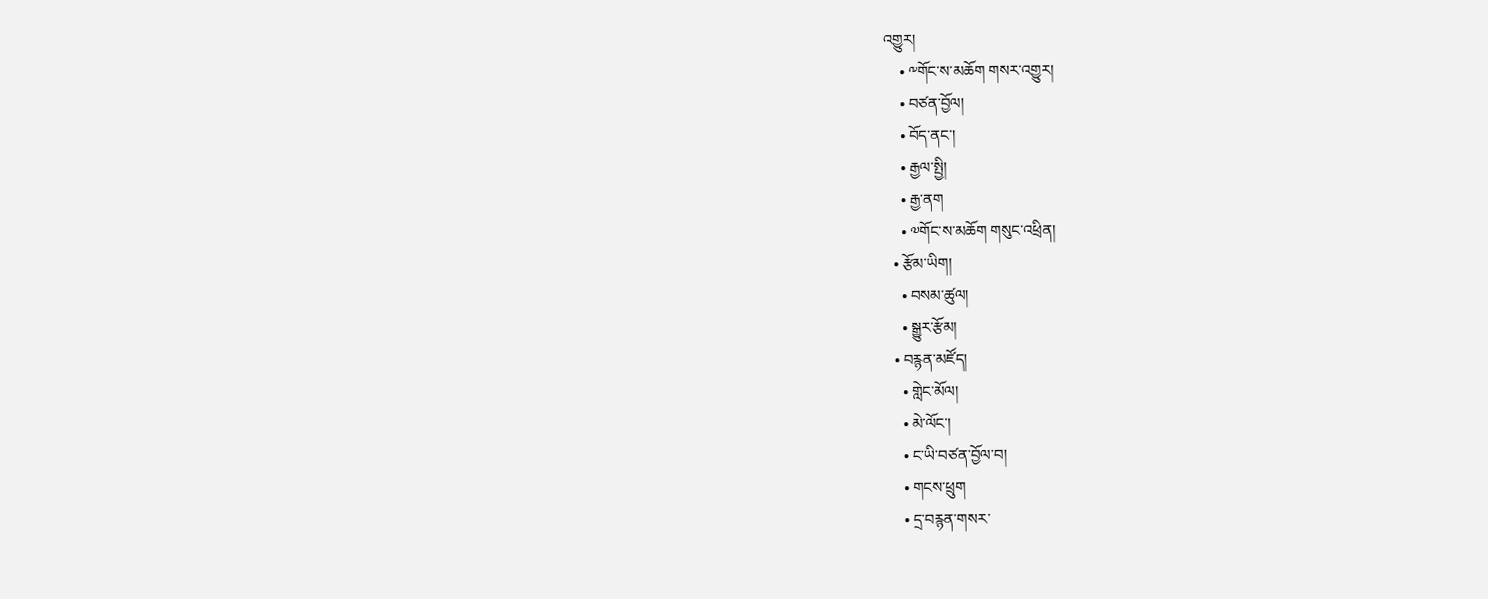འགྱུར།
    • ༸གོང་ས་མཆོག གསར་འགྱུར།
    • བཙན་བྱོལ།
    • བོད་ནང་།
    • རྒྱལ་སྤྱི།
    • རྒྱ་ནག
    • ༧གོང་ས་མཆོག གསུང་འཕྲིན།
  • རྩོམ་ཡིག།
    • བསམ་ཚུལ།
    • སྒྱུར་རྩོམ།
  • བརྙན་མཛོད།
    • གླེང་མོལ།
    • མེ་ལོང་།
    • ང་ཡི་བཙན་བྱོལ་བ།
    • གངས་ཕྲུག
    • དྲ་བརྙན་གསར་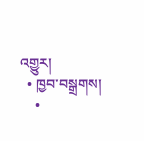འགྱུར།
  • ཁྱབ་བསྒྲགས།
    •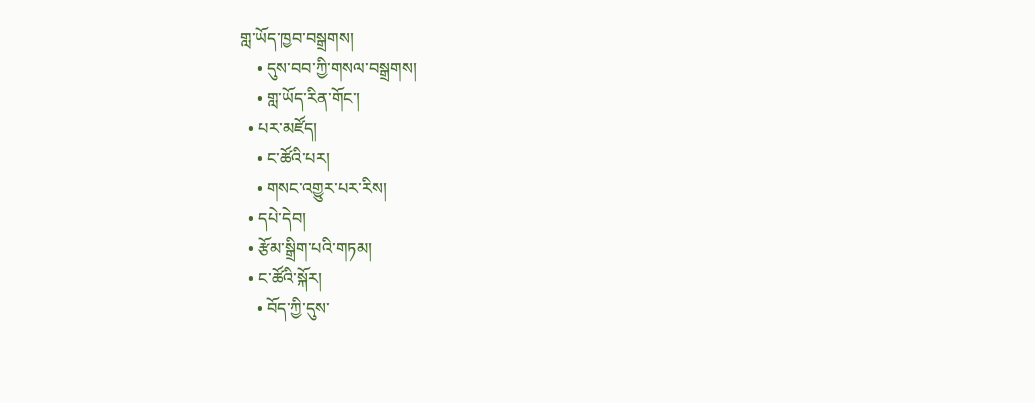གླ་ཡོད་ཁྱབ་བསྒྲགས།
    • དུས་བབ་ཀྱི་གསལ་བསྒྲགས།
    • གླ་ཡོད་རིན་གོང་།
  • པར་མཛོད།
    • ང་ཚོའི་པར།
    • གསང་འགྱུར་པར་རིས།
  • དཔེ་དེབ།
  • རྩོམ་སྒྲིག་པའི་གཏམ།
  • ང་ཚོའི་སྐོར།
    • བོད་ཀྱི་དུས་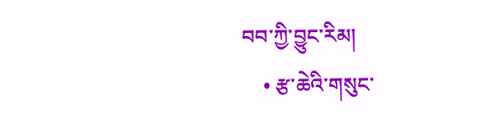བབ་ཀྱི་བྱུང་རིམ།
    • རྩ་ཆེའི་གསུང་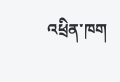འཕྲིན་ཁག